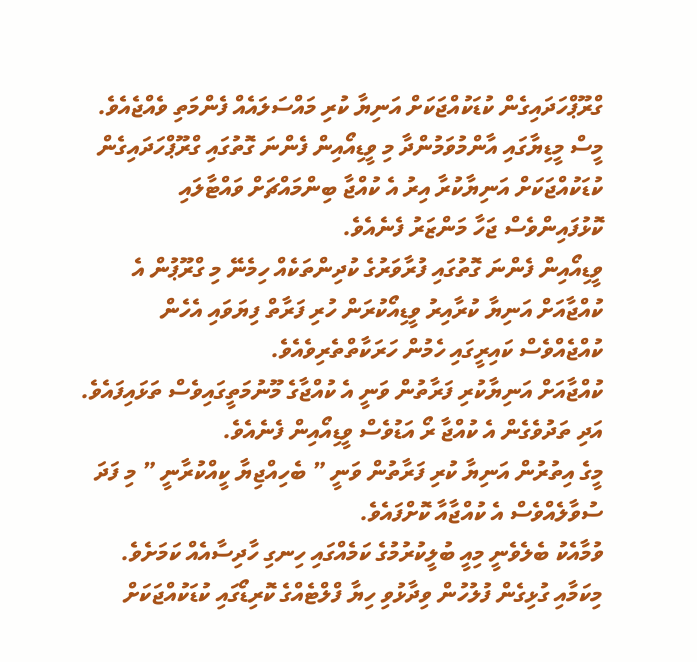ގްރޫޕްހަދައިގެން ކުޑަކުއްޖަކަށް އަނިޔާ ކުރި މައްސަލައެއް ފެންމަތި ވެއްޖެއެވެ.
މީސް މީޑިޔާގައި އާންމުވަމުންދާ މި ވީޑިއޯއިން ފެންނަ ގޮތުގައި ގްރޫޕްހަދައިގެން ކުޑަކުއްޖަކަށް އަނިޔާކުރާ އިރު އެ ކުއްޖާ ބިންމައްޗަށް ވައްޓާލައި ކޮޅުފައިންވެސް ޖަހާ މަންޒަރު ފެނެއެވެ.
ވީޑިއޯއިން ފެންނަ ގޮތުގައި ފުރާވަރުގެ ކުދިންތަކެއް ހިމެނޭ މި ގްރޫޕުން އެ ކުއްޖާއަށް އަނިޔާ ކުރާއިރު ވީޑިއޯކުރަން ހުރި ފަރާތް ފިޔަވައި އެހެން ކުއްޖެއްވެސް ކައިރީގައި ހެމުން ހަރަކާތްތެރިވެއެވެ.
ކުއްޖާއަށް އަނިޔާކުރި ފަރާތުން ވަނީ އެ ކުއްޖާގެ މޫނުމަތީގައިވެސް ތަޅައިފައެވެ.
އަދި ތަދުވެގެން އެ ކުއްޖާ ރޯ އަޑުވެސް ވީޑިއޯއިން ފެނެއެވެ.
މީގެ އިތުރުން އަނިޔާ ކުރި ފަރާތުން ވަނީ ” ބެހިއްޖިޔާ ކީއްކުރާނީ ” މި ފަދަ ސުވާލެއްވެސް އެ ކުއްޖާއާ ކޮށްފައެވެ.
ވުމާއެކު ބެލެވެނީ މިއީ ބުލީކުރުމުގެ ކަމެއްގައި ހިނގި ހާދިސާއެއް ކަމަށެވެ.
މިކަމާއި ގުޅިގެން ފުލުހުން ވިދާޅުވި ހިޔާ ފްލްޓެއްގެ ކޮރިޑޯގައި ކުޑަކުއްޖަކަށް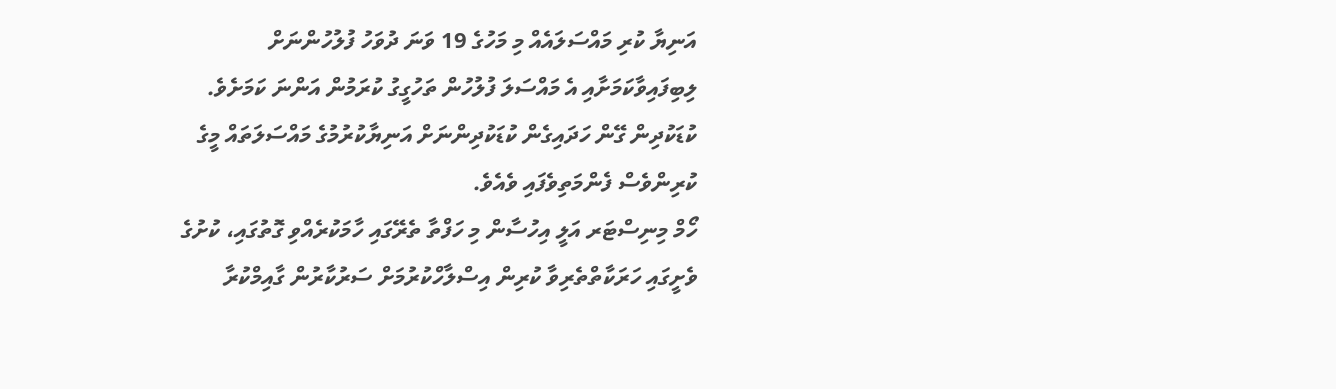އަނިޔާ ކުރި މައްސަލައެއް މި މަހުގެ 19 ވަނަ ދުވަހު ފުލުހުންނަށް ލިބިފައިވާކަމަށާއި އެ މައްސަލަ ފުލުހުން ތަހުގީގު ކުރަމުން އަންނަ ކަމަށެވެ.
ކުޑަކުދިން ގޭން ހަދައިގެން ކުޑަކުދިންނަށް އަނިޔާކުރުމުގެ މައްސަލަތައް މީގެ ކުރިންވެސް ފެންމަތިވެފައި ވެއެވެ.
ހޯމް މިނިސްޓަރ އަލީ އިހުސާން މި ހަފްތާ ތެރޭގައި ހާމަކުރެއްވި ގޮތުގައި، ކުށުގެ ވެށީގައި ހަރަކާތްތެރިވާ ކުރިން އިސްލާހްކުރުމަށް ސަރުކާރުން ގާއިމްކުރާ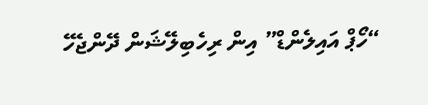“ހޯޕް އައިލެންޑް” އިން ރިހެބިލޭޝަން ދޭންޖެހޭ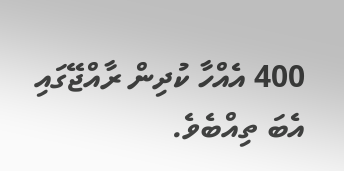400 އެއްހާ ކުދިން ރާއްޖޭގައި އެބަ ތިއްބެވެ.